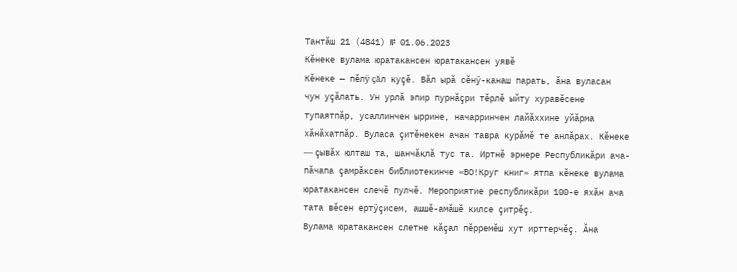Тантăш 21 (4841) № 01.06.2023
Кĕнеке вулама юратакансен юратакансен уявĕ
Кĕнеке — пĕлÿ çăл куçĕ. Вăл ырă сĕнÿ-канаш парать, ăна вуласан чун уçăлать. Ун урлă эпир пурнăçри тĕрлĕ ыйту хуравĕсене тупаятпăр, усаллинчен ыррине, начарринчен лайăххине уйăрма хăнăхатпăр. Вуласа çитĕнекен ачан тавра курăмĕ те анлăрах. Кĕнеке — çывăх юлташ та, шанчăклă тус та. Иртнĕ эрнере Республикăри ача-пăчапа çамрăксен библиотекинче «ВО!Круг книг» ятпа кĕнеке вулама юратакансен слечĕ пулчĕ. Мероприятие республикăри 100-е яхăн ача тата вĕсен ертÿçисем, ашшĕ-амăшĕ килсе çитрĕç.
Вулама юратакансен слетне кăçал пĕрремĕш хут ирттерчĕç. Ăна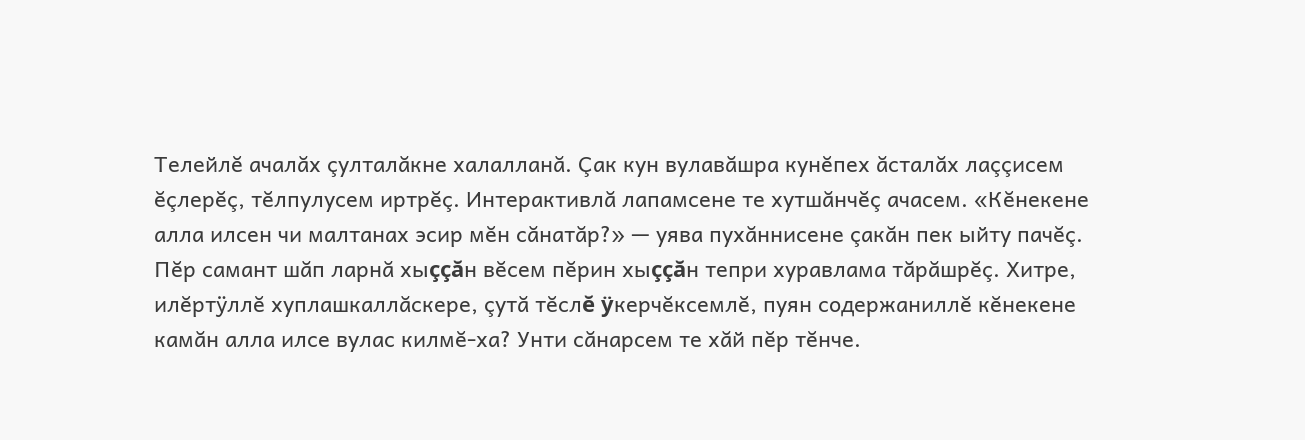Телейлĕ ачалăх çулталăкне халалланă. Çак кун вулавăшра кунĕпех ăсталăх лаççисем ĕçлерĕç, тĕлпулусем иртрĕç. Интерактивлă лапамсене те хутшăнчĕç ачасем. «Кĕнекене алла илсен чи малтанах эсир мĕн сăнатăр?» — уява пухăннисене çакăн пек ыйту пачĕç. Пĕр самант шăп ларнă хыççăн вĕсем пĕрин хыççăн тепри хуравлама тăрăшрĕç. Хитре, илĕртÿллĕ хуплашкаллăскере, çутă тĕслĕ ÿкерчĕксемлĕ, пуян содержаниллĕ кĕнекене камăн алла илсе вулас килмĕ-ха? Унти сăнарсем те хăй пĕр тĕнче.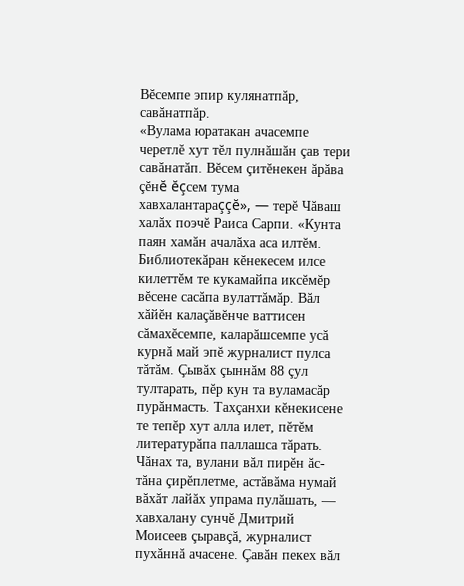Вĕсемпе эпир кулянатпăр, савăнатпăр.
«Вулама юратакан ачасемпе черетлĕ хут тĕл пулнăшăн çав тери савăнатăп. Вĕсем çитĕнекен ăрăва çĕнĕ ĕçсем тума хавхалантараççĕ», — терĕ Чăваш халăх поэчĕ Раиса Сарпи. «Кунта паян хамăн ачалăха аса илтĕм. Библиотекăран кĕнекесем илсе килеттĕм те кукамайпа иксĕмĕр вĕсене сасăпа вулаттăмăр. Вăл хăйĕн калаçăвĕнче ваттисен сăмахĕсемпе, каларăшсемпе усă курнă май эпĕ журналист пулса тăтăм. Çывăх çыннăм 88 çул тултарать, пĕр кун та вуламасăр пурăнмасть. Тахçанхи кĕнекисене те тепĕр хут алла илет, пĕтĕм литературăпа паллашса тăрать. Чăнах та, вулани вăл пирĕн ăс-тăна çирĕплетме, астăвăма нумай вăхăт лайăх упрама пулăшать, — хавхалану сунчĕ Дмитрий Моисеев çыравçă, журналист пухăннă ачасене. Çавăн пекех вăл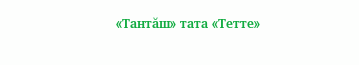«Тантăш» тата «Тетте»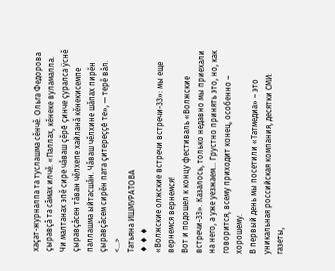хаçат-журналпа та туслашма сĕнчĕ. Ольга Федорова çыравçă та сăмах илчĕ. «Паллах, кĕнеке вуламалла. Чи малтанах эпĕ сире чăваш çĕрĕ çинче çуралса ÿснĕ çыравçăсен тăван чĕлхепе хайланă кĕнекисемпе паллашма ыйтасшăн. Чăваш чĕлхине шăпах пирĕн çыравçăсем сирĕн пата çитереççĕ те», — терĕ вăл. <...>
Татьяна ИШМУРАТОВА
♦ ♦ ♦
«Волжские олжские встречи встречи-33»: мы еще вернемся вернемся!
Вот и подошел к концу фестиваль «Волжские встречи-33». Казалось, только недавно мы приехали на него, а уже уезжаем… Грустно принять это, но, как говорится, всему приходит конец, особенно – хорошему.
В первый день мы посетили «Татмедиа» – это уникальная российская компания, десятки СМИ: газеты,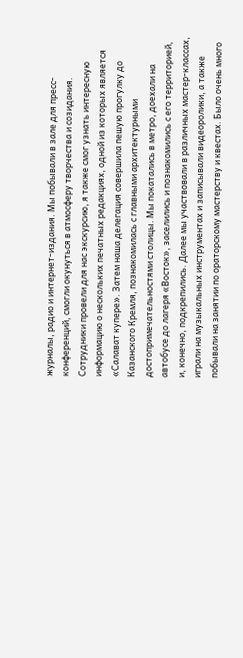журналы, радио и интернет-издания. Мы побывали в зале для пресс-конференций, смогли окунуться в атмосферу творчества и созидания. Сотрудники провели для нас экскурсию, я также смог узнать интересную информацию о нескольких печатных редакциях, одной из которых является «Салават купере». Затем наша делегация совершила пешую прогулку до Казанского Кремля, познакомилась с главными архитектурными достопримечательностями столицы. Мы покатались в метро, доехали на автобусе до лагеря «Восток», заселились и познакомились с его территорией, и, конечно, подкрепились. Далее мы участвовали в различных мастер-классах, играли на музыкальных инструментах и записывали видеоролики, а также побывали на занятии по ораторскому мастерству и квестах. Было очень много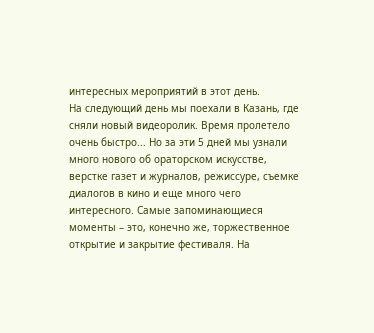интересных мероприятий в этот день.
На следующий день мы поехали в Казань, где сняли новый видеоролик. Время пролетело очень быстро... Но за эти 5 дней мы узнали много нового об ораторском искусстве, верстке газет и журналов, режиссуре, съемке диалогов в кино и еще много чего интересного. Самые запоминающиеся моменты – это, конечно же, торжественное открытие и закрытие фестиваля. На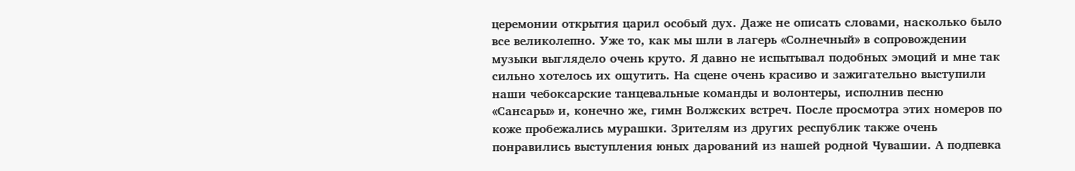церемонии открытия царил особый дух. Даже не описать словами, насколько было все великолепно. Уже то, как мы шли в лагерь «Солнечный» в сопровождении музыки выглядело очень круто. Я давно не испытывал подобных эмоций и мне так сильно хотелось их ощутить. На сцене очень красиво и зажигательно выступили наши чебоксарские танцевальные команды и волонтеры, исполнив песню «Сансары» и, конечно же, гимн Волжских встреч. После просмотра этих номеров по коже пробежались мурашки. Зрителям из других республик также очень понравились выступления юных дарований из нашей родной Чувашии. А подпевка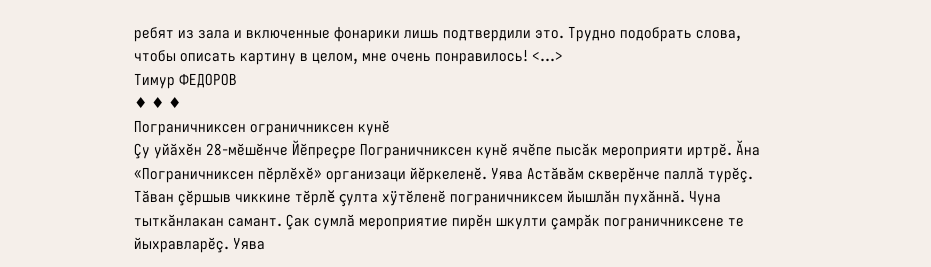ребят из зала и включенные фонарики лишь подтвердили это. Трудно подобрать слова, чтобы описать картину в целом, мне очень понравилось! <...>
Тимур ФЕДОРОВ
♦ ♦ ♦
Пограничниксен ограничниксен кунĕ
Çу уйăхĕн 28-мĕшĕнче Йĕпреçре Пограничниксен кунĕ ячĕпе пысăк мероприяти иртрĕ. Ăна «Пограничниксен пĕрлĕхĕ» организаци йĕркеленĕ. Уява Астăвăм скверĕнче паллă турĕç. Тăван çĕршыв чиккине тĕрлĕ çулта хÿтĕленĕ пограничниксем йышлăн пухăннă. Чуна тыткăнлакан самант. Çак сумлă мероприятие пирĕн шкулти çамрăк пограничниксене те йыхравларĕç. Уява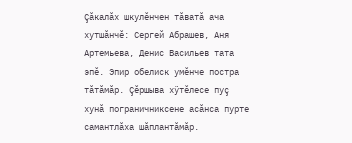Çăкалăх шкулĕнчен тăватă ача хутшăнчĕ: Сергей Абрашев, Аня Артемьева, Денис Васильев тата эпĕ. Эпир обелиск умĕнче постра тăтăмăр. Çĕршыва хÿтĕлесе пуç хунă пограничниксене асăнса пурте самантлăха шăплантăмăр.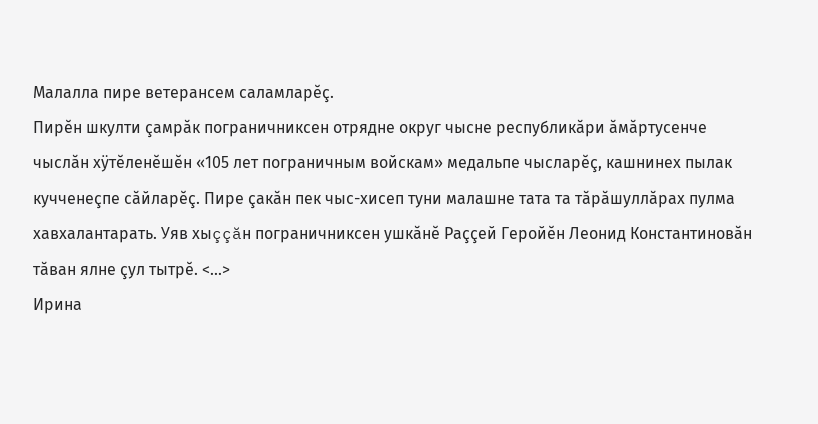Малалла пире ветерансем саламларĕç.
Пирĕн шкулти çамрăк пограничниксен отрядне округ чысне республикăри ăмăртусенче чыслăн хÿтĕленĕшĕн «105 лет пограничным войскам» медальпе чысларĕç, кашнинех пылак кучченеçпе сăйларĕç. Пире çакăн пек чыс-хисеп туни малашне тата та тăрăшуллăрах пулма хавхалантарать. Уяв хыççăн пограничниксен ушкăнĕ Раççей Геройĕн Леонид Константиновăн тăван ялне çул тытрĕ. <...>
Ирина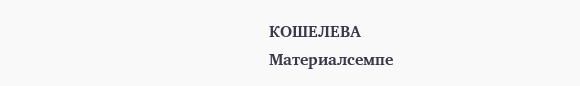КОШЕЛЕВА
Материалсемпе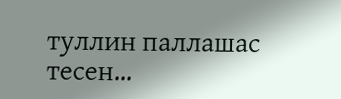туллин паллашас тесен...